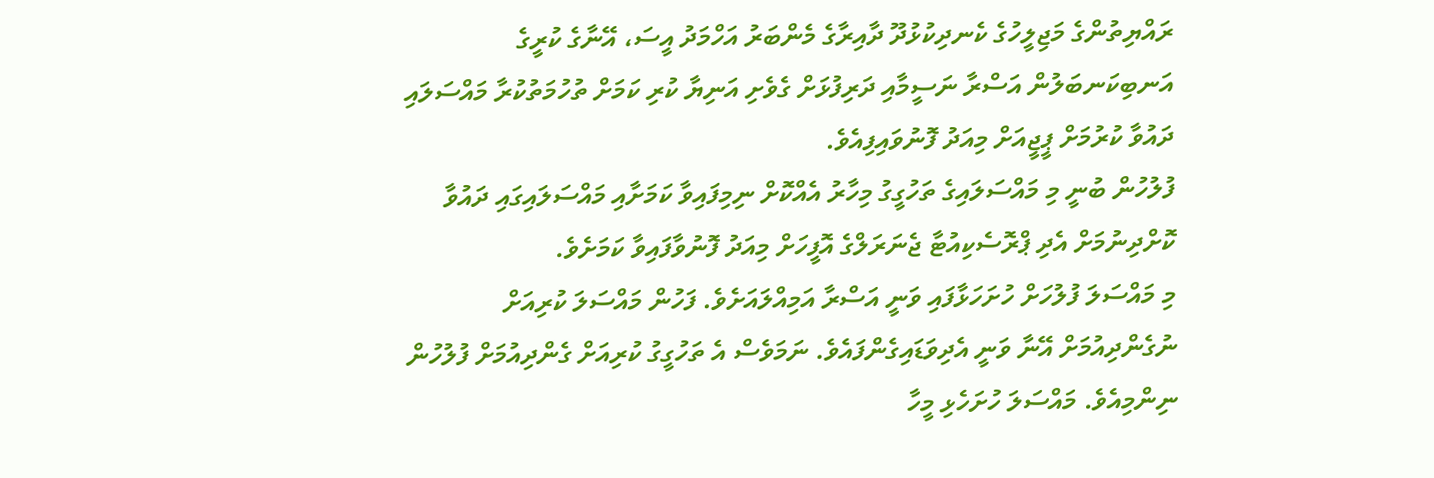ރައްޔިތުންގެ މަޖިލީހުގެ ކެނދިކުޅުދޫ ދާއިރާގެ މެންބަރު އަހްމަދު އީސަ، އޭނާގެ ކުރީގެ އަނބިކަނބަލުން އަސްރާ ނަސީމާއި ދަރިފުޅަށް ގެވެށި އަނިޔާ ކުރި ކަމަށް ތުހުމަތުކުރާ މައްސަލައި ދައުވާ ކުރުމަށް ޕީޖީއަށް މިއަދު ފޮނުވައިފިއެވެ.
ފުލުހުން ބުނީ މި މައްސަލައިގެ ތަހުގީގު މިހާރު އެއްކޮށް ނިމިފައިވާ ކަމަށާއި މައްސަލައިގައި ދައުވާ ކޮށްދިނުމަށް އެދި ޕްރޮސެކިއުޓާ ޖެނަރަލްގެ އޮފީހަށް މިއަދު ފޮނުވާފައިވާ ކަމަށެވެ.
މި މައްސަލަ ފުލުހަށް ހުށަހަޅާފައި ވަނީ އަސްރާ އަމިއްލައަށެވެ. ފަހުން މައްސަލަ ކުރިއަށް ނުގެންދިއުމަށް އޭނާ ވަނީ އެދިވަޑައިގެންފައެވެ. ނަމަވެސް އެ ތަހުގީގު ކުރިއަށް ގެންދިއުމަށް ފުލުހުން ނިންމިއެވެ. މައްސަލަ ހުށަހެޅި މީހާ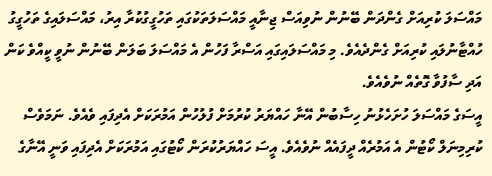މައްސަލަ ކުރިއަށް ގެންދަން ބޭނުން ނުވިއަސް ޖިނާއީ މައްސަލަތަކުގައި ތަހުގީގުކުރާ އިރު، މައްސަލައިގެ ތަހުގީގު ހުއްޓާނުލައި ކުރިއަށް ގެންދެއެވެ. މި މައްސަލައިގައި އަސްރާ ފަހުން އެ މައްސަލަ ބަލަން ބޭނުން ނުވީ ކީއްވެ ކަން އަދި ސާފުވާ ގޮތެއް ނުވެއެވެ.
އީސަގެ މައްސަލަ ހުށަހެޅުނު ހިސާބުން އޭނާ ހައްޔަރު ކުރުމަށް ފުލުހުން އަމުރަކަށް އެދިފައި ވެއެވެ. ނަމަވެސް ކުރިމިނަލް ކޯޓުން އެ އަމުރެއް ދީފައެއް ނުވެއެވެ. އީސަ ހައްޔަރުކުރަން ކޯޓުގައި އަމުރަކަށް އެދިފައި ވަނީ އޭނާގެ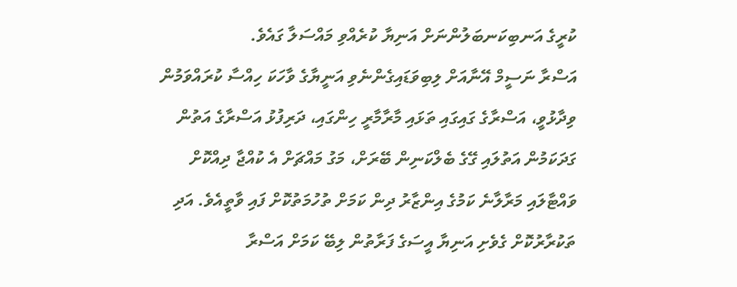ކުރީގެ އަނބިކަނބަލުންނަށް އަނިޔާ ކުރެއްވި މައްސަލާ ގައެވެ.
އަސްރާ ނަސީމް އޭނާއަށް ލިބިވަޑައިގެންނެވި އަނީޔާގެ ވާހަކަ ހިއްސާ ކުރައްވަމުން ވިދާޅުވީ، އަސްރާގެ ގައިގައި ތަޅައި މާރާމާރީ ހިންގައި، ދަރިފުޅު އަސްރާގެ އަތުން ގަދަކަމުން އަތުލައި ގޭގެ ބެލްކަނިން ބޭރަށް، މަގު މައްޗަށް އެ ކުއްޖާ ދިއްކޮށް ވައްޓާލައި މަރާލާނެ ކަމުގެ އިންޒާރު ދިން ކަމަށް ތުހުމަތުކޮށް ފައި ވާތީއެވެ. އަދި ތަކުރާރުކޮށް ގެވެށި އަނިޔާ އީސަގެ ފަރާތުން ލިބޭ ކަމަށް އަސްރާ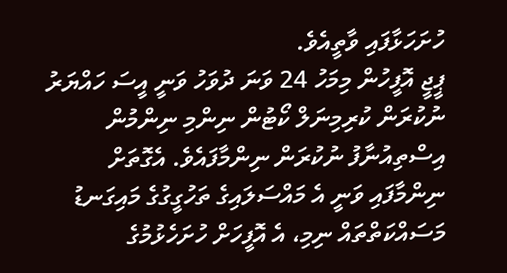ހުށަހަޅާފައި ވާތީއެވެ.
ޕީޖީ އޮފީހުން މިމަހު 24 ވަނަ ދުވަހު ވަނީ އީސަ ހައްޔަރު ނުކުރަން ކުރިމިނަލް ކޯޓުން ނިންމި ނިންމުން އިސްތިއުނާފު ނުކުރަން ނިންމާފައެވެ. އެގޮތަށް ނިންމާފައި ވަނީ އެ މައްސަލައިގެ ތަހުގީގުގެ މައިގަނޑު މަސައްކަތްތައް ނިމި، އެ އޮފީހަށް ހުށަހެޅުމުގެ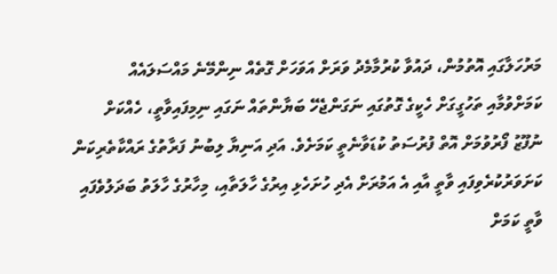މަރުހަލާގައި އޮތުމުން، ދައުވާ ކުރުމާމެދު ވަރަށް އަވަހަށް ގޮތެއް ނިންމޭނެ މައްސަލައެއް ކަމަށްވުމާއި ތަހުގީގަށް ހެކީގެ ގޮތުގައި ނަގަންޖެހޭ ބަޔާންތައް ނަގައި ނިމިފައިވާތީ، ހެއްކަށް ނުފޫޒު ފޯރުވުމަށް އޮތް ފުރުސަތު ކުޑަވާނެތީ ކަމަށެވެ. އަދި އަނިޔާ ލިބުނު ފަރާތުގެ ރައްކާތެރިކަން ކަށަވަރުކުރެވިފައި ވާތީ އާއި އެ އަމުރަށް އެދި ހުށަހެޅި އިރުގެ ހާލަތާއި، މިހާރުގެ ހާލަތު ބަދަލުވެފައި ވާތީ ކަމަށް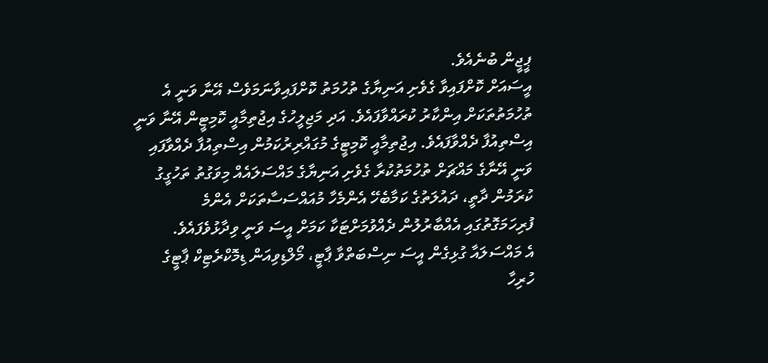ޕީޖީން ބުނެއެވެ.
އީސައަށް ކޮށްފައިވާ ގެވެށި އަނިޔާގެ ތުހުމަތު ކޮށްފައިވާނަމަވެސް އޭނާ ވަނީ އެ ތުހުމަތުތަކަށް އިންކާރު ކުރައްވާފައެވެ. އަދި މަޖިލީހުގެ އިޖުތިމާއީ ކޮމިޓީން އޭނާ ވަނީ އިސްތިއުފާ ދެއްވާފައެވެ. އިޖުތިމާއީ ކޮމިޓީގެ މުގައްރިރުކަމުން އިސްތިއުފާ ދެއްވާފައި ވަނީ އޭނާގެ މައްޗަށް ތުހުމަތުކުރާ ގެވެށި އަނިޔާގެ މައްސަލައެއް މިވަގުތު ތަހުގީގު ކުރަމުން ދާތީ، ދައުލަތުގެ ކަމާބެހޭ އެންމެހާ މުއައްސަސާތަކަށް އެންމެ ފުރިހަމަގޮތުގައި އެއްބާރުލުން ދެއްވުމަށްޓަކާ ކަމަށް އީސަ ވަނީ ވިދާޅުވެފައެވެ.
އެ މައްސަލައާ ގުޅިގެން އީސަ ނިސްބަތްވާ ޕާޓީ، މޯލްޑިވިއަން ޑިމޮކްރެޓިކް ޕާޓީގެ ހުރިހާ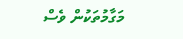މަގާމުތަކުން ވެސް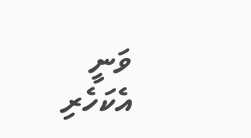ވަނީ އެކަހެރި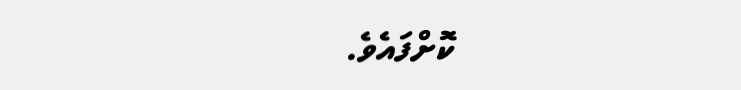ކޮށްފައެވެ.